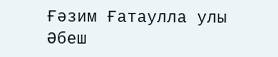Ғәзим Ғатаулла улы Әбеш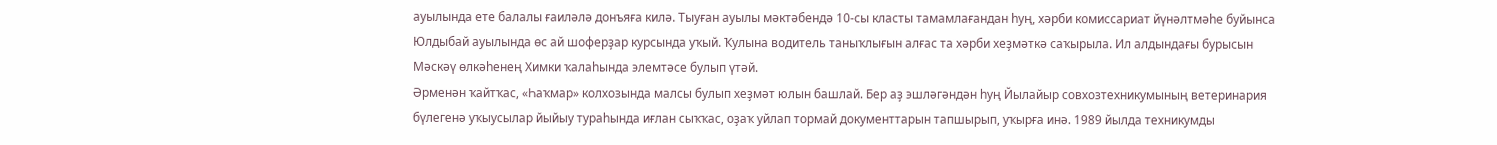ауылында ете балалы ғаиләлә донъяға килә. Тыуған ауылы мәктәбендә 10-сы класты тамамлағандан һуң, хәрби комиссариат йүнәлтмәһе буйынса Юлдыбай ауылында өс ай шоферҙар курсында уҡый. Ҡулына водитель таныҡлығын алғас та хәрби хеҙмәткә саҡырыла. Ил алдындағы бурысын Мәскәү өлкәһенең Химки ҡалаһында элемтәсе булып үтәй.
Әрменән ҡайтҡас, «Һаҡмар» колхозында малсы булып хеҙмәт юлын башлай. Бер аҙ эшләгәндән һуң Йылайыр совхозтехникумының ветеринария бүлегенә уҡыусылар йыйыу тураһында иғлан сыҡҡас, оҙаҡ уйлап тормай документтарын тапшырып, уҡырға инә. 1989 йылда техникумды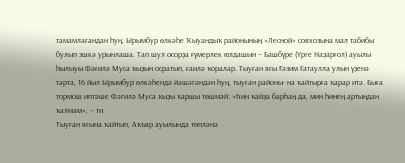тамамлағандан һуң, Ырымбур өлкәһе Ҡыуандыҡ районының «Лесной» совхозына мал табибы булып эшкә урынлаша. Тап шул осорҙа ғүмерлек юлдашын – Башбүре (Үрге Наҙарғол) ауылы һылыуы Фәғилә Муса ҡыҙын осратып, ғаилә ҡоралар. Тыуған яғы Ғәзим Ғатаулла улын үҙенә тарта, 16 йыл Ырымбур өлкәһендә йәшәгәндән һуң, тыуған районы- на ҡайтырға ҡарар итә. Быға тормош иптәше Фәғилә Муса ҡыҙы ҡаршы төшмәй: «Һин ҡайҙа барһаң да, мин һинең артыңдан ҡалмам», – ти.
Тыуған яғына ҡайтып, Аҡъяр ауылында төпләнә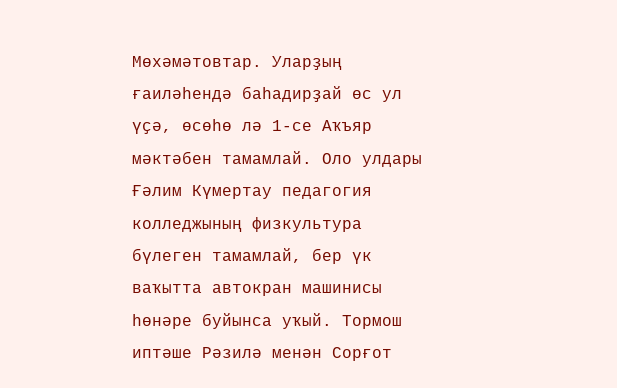Мөхәмәтовтар. Уларҙың ғаиләһендә баһадирҙай өс ул үҫә, өсөһө лә 1-се Аҡъяр мәктәбен тамамлай. Оло улдары Ғәлим Күмертау педагогия колледжының физкультура бүлеген тамамлай, бер үк ваҡытта автокран машинисы һөнәре буйынса уҡый. Тормош иптәше Рәзилә менән Сорғот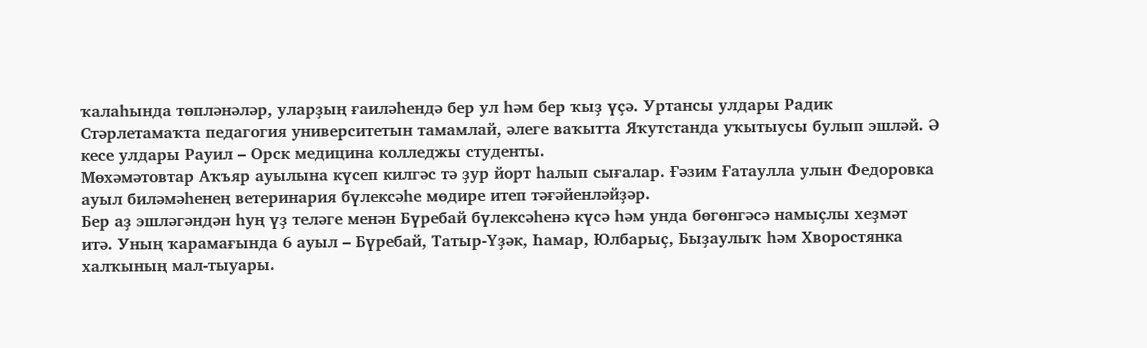ҡалаһында төпләнәләр, уларҙың ғаиләһендә бер ул һәм бер ҡыҙ үҫә. Уртансы улдары Радик Стәрлетамаҡта педагогия университетын тамамлай, әлеге ваҡытта Яҡутстанда уҡытыусы булып эшләй. Ә кесе улдары Рауил – Орск медицина колледжы студенты.
Мөхәмәтовтар Аҡъяр ауылына күсеп килгәс тә ҙур йорт һалып сығалар. Ғәзим Ғатаулла улын Федоровка ауыл биләмәһенең ветеринария бүлексәһе мөдире итеп тәғәйенләйҙәр.
Бер аҙ эшләгәндән һуң үҙ теләге менән Бүребай бүлексәһенә күсә һәм унда бөгөнгәсә намыҫлы хеҙмәт итә. Уның ҡарамағында 6 ауыл – Бүребай, Татыр-Үҙәк, Һамар, Юлбарыҫ, Быҙаулыҡ һәм Хворостянка халҡының мал-тыуары.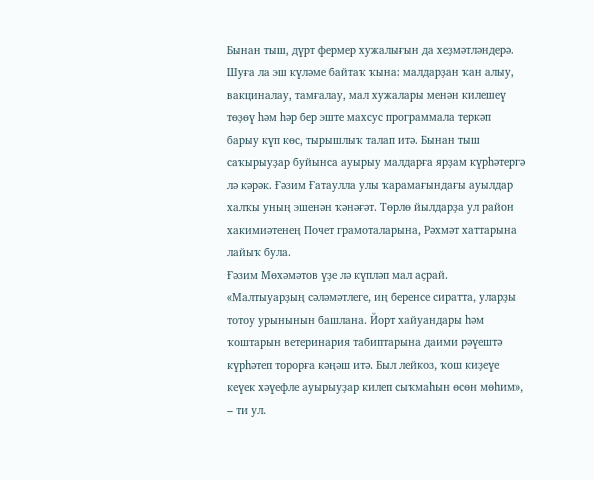Бынан тыш, дүрт фермер хужалығын да хеҙмәтләндерә. Шуға ла эш күләме байтаҡ ҡына: малдарҙан ҡан алыу, вакциналау, тамғалау, мал хужалары менән килешеү төҙөү һәм һәр бер эште махсус программала теркәп барыу күп көс, тырышлыҡ талап итә. Бынан тыш саҡырыуҙар буйынса ауырыу малдарға ярҙам күрһәтергә лә кәрәк. Ғәзим Ғатаулла улы ҡарамағындағы ауылдар халҡы уның эшенән ҡәнәғәт. Төрлө йылдарҙа ул район хакимиәтенең Почет грамоталарына, Рәхмәт хаттарына лайыҡ була.
Ғәзим Мөхәмәтов үҙе лә күпләп мал аҫрай. «Малтыуарҙың сәләмәтлеге, иң беренсе сиратта, уларҙы тотоу урынынын башлана. Йорт хайуандары һәм ҡоштарын ветеринария табиптарына даими рәүештә күрһәтеп торорға кәңәш итә. Был лейкоз, ҡош киҙеүе кеүек хәүефле ауырыуҙар килеп сыҡмаһын өсөн мөһим», – ти ул.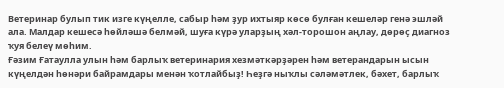Ветеринар булып тик изге күңелле, сабыр һәм ҙур ихтыяр көсө булған кешеләр генә эшләй ала. Малдар кешесә һөйләшә белмәй, шуға күрә уларҙың хәл-торошон аңлау, дөрөҫ диагноз ҡуя белеү мөһим.
Ғәзим Ғатаулла улын һәм барлыҡ ветеринария хезмәткәрҙәрен һәм ветерандарын ысын күңелдән һөнәри байрамдары менән ҡотлайбыҙ! Һеҙгә ныҡлы сәләмәтлек, бәхет, барлыҡ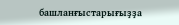башланғыстарығыҙҙа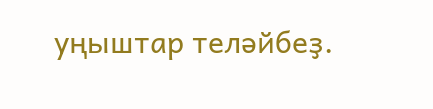уңыштар теләйбеҙ.